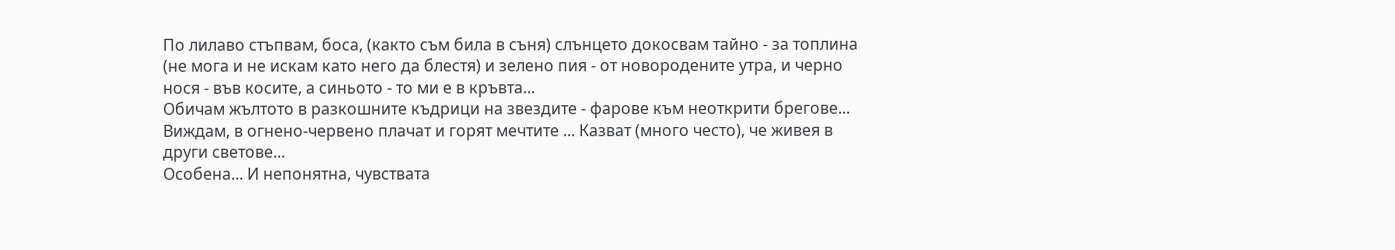По лилаво стъпвам, боса, (както съм била в съня) слънцето докосвам тайно - за топлина (не мога и не искам като него да блестя) и зелено пия - от новородените утра, и черно нося - във косите, а синьото - то ми е в кръвта...
Обичам жълтото в разкошните къдрици на звездите - фарове към неоткрити брегове... Виждам, в огнено-червено плачат и горят мечтите ... Казват (много често), че живея в други светове...
Особена... И непонятна, чувствата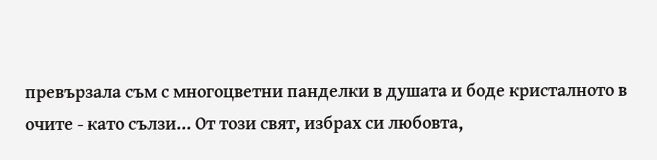превързала съм с многоцветни панделки в душата и боде кристалното в очите - като сълзи... От този свят, избрах си любовта,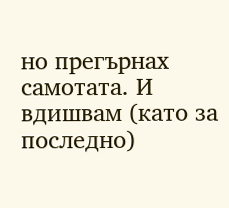но прегърнах самотата. И вдишвам (като за последно)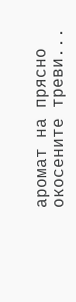аромат на прясно окосените треви...